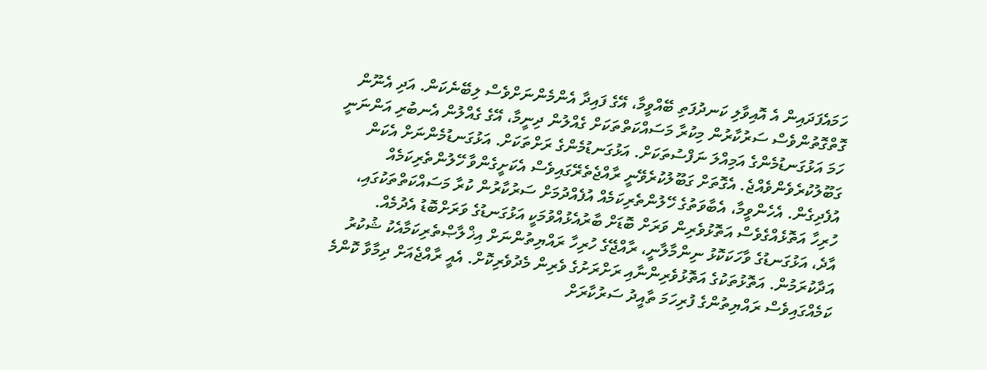ހަމައެފަދައިން އެ އޮއިވާލި ކަނދުފަތި ބޭއްވީމާ، އޭގެ ފައިދާ އެންމެންނަށްވެސް ލިބޭނެކަން. އަދި އެނޫން ގޮތްގޮތުންވެސް ސަރުކާރުން މިކުރާ މަސައްކަތްތަކަށް ގެއްލުން ދިނީމާ، އޭގެ ގެއްލުން އެނބުރި އަންނަނީ ހަމަ އަޅުގަނޑުމެންގެ އަމިއްލަ ނަފްސުތަކަށް. އަޅުގަނޑުމެންގެ ރަށްތަކަށް. އަޅުގަނޑުމެންނަށް އެކަން ގަބޫލުކުރެވެންވެއްޖެ. އެގޮތަށް ގަބޫލުކުރެވޭނީ ރާއްޖެތެރޭގައިވެސް އެކަށީގެންވާ ހޭލުންތެރިކަމެއް އުފެދިގެން. އެހެންވީމާ، އެބާވަތުގެ ހޭލުންތެރިކަމެއް އުފެއްދުމަށް ސަރުކާރުން ކުރާ މަސައްކަތްތަކުގައި، ހުރިހާ އަތޮޅެއްގެވެސް އަތޮޅުވެރިން ވަރަށް ބޮޑަށް ބާރުއެޅުއްވުމަކީ އަޅުގަނޑުގެ ވަރަށްބޮޑު އެދުމެއް.
އާދެ، އަޅުގަނޑުގެ ވާހަކަކޮޅު ނިންމާލާނީ، ރާއްޖޭގެ ހުރިހާ ރައްޔިތުންނަށް އިޚްލާޞްތެރިކަމާއެކު ޝުކުރު އަދާކުރަމުން. އަތޮޅުތަކުގެ އަތޮޅުވެރިންނާއި ރަށްރަށުގެ ވެރިން މެދުވެރިކޮށް. އެއީ ރާއްޖެއަށް ދިމާވާ ކޮންމެ ކަމެއްގައިވެސް ރައްޔިތުންގެ ފުރިހަމަ ތާއީދު ސަރުކާރަށް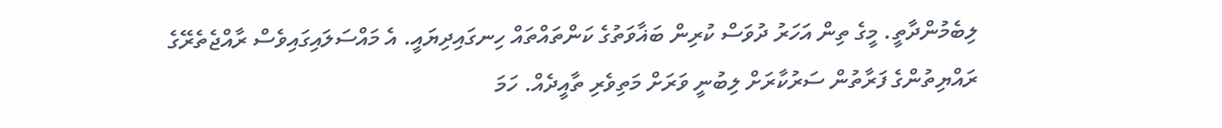ލިބެމުންދާތީ. މީގެ ތިން އަހަރު ދުވަސް ކުރިން ބަޣާވަތުގެ ކަންތައްތައް ހިނގައިދިޔައީ. އެ މައްސަލައިގައިވެސް ރާއްޖެތެރޭގެ ރައްޔިތުންގެ ފަރާތުން ސަރުކާރަށް ލިބުނީ ވަރަށް މަތިވެރި ތާއީދެއް. ހަމަ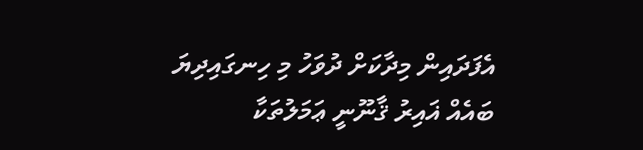އެފަދައިން މިދާކަށް ދުވަހު މި ހިނގައިދިޔަ ބައެއް ޣައިރު ޤާނޫނީ ޢަމަލުތަކާ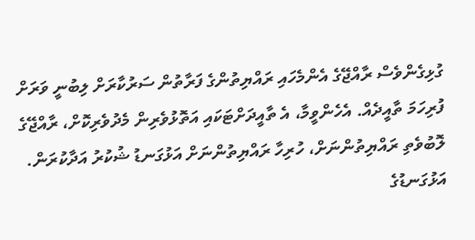ގުޅިގެންވެސް ރާއްޖޭގެ އެންމެހައި ރައްޔިތުންގެ ފަރާތުން ސަރުކާރަށް ލިބުނީ ވަރަށް ފުރިހަމަ ތާއީދެއް. އެހެންވީމާ، އެ ތާއީދަށްޓަކައި އަތޮޅުވެރިން މެދުވެރިކޮށް، ރާއްޖޭގެ ލޮބުވެތި ރައްޔިތުންނަށް، ހުރިހާ ރައްޔިތުންނަށް އަޅުގަނޑު ޝުކުރު އަދާކުރަން.
އަޅުގަނޑުގެ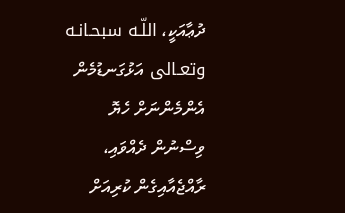ދުޢާއަކީ، اللّـه سبحـانـه وتعـالى އަޅުގަނޑުމެން އެންމެންނަށް ހެޔޮ ވިސްނުން ދެއްވައި، ރާއްޖެއާއިގެން ކުރިއަށް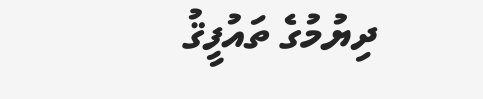ދިޔުމުގެ ތައުފީޤު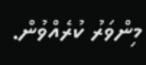މިންވަރު ކުރެއްވުން.